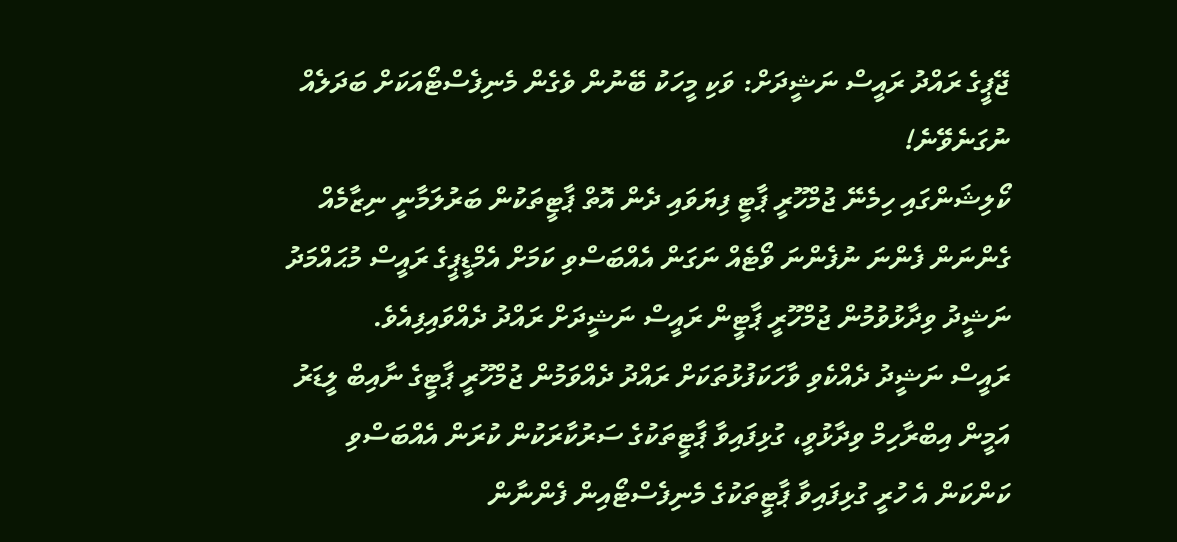ޖޭޕީގެ ރައްދު ރައީސް ނަޝީދަށް: ވަކި މީހަކު ބޭނުން ވެގެން މެނިފެސްޓޯއަކަށް ބަދަލެއް ނުގަނެވޭނެ!
ކޯލިޝަންގައި ހިމެނޭ ޖުމްހޫރީ ޕާޓީ ފިޔަވައި ދެން އޮތް ޕާޓީތަކުން ބަރުލަމާނީ ނިޒާމެއް ގެންނަން ފެންނަ ނުފެންނަ ވޯޓެއް ނަގަން އެއްބަސްވި ކަމަށް އެމްޑީޕީގެ ރައީސް މުޙައްމަދު ނަޝީދު ވިދާޅުވުމުން ޖުމްހޫރީ ޕާޓީން ރައީސް ނަޝީދަށް ރައްދު ދެއްވައިފިއެވެ.
ރައީސް ނަޝީދު ދެއްކެވި ވާހަކަފުޅުތަކަށް ރައްދު ދެއްވަމުން ޖުމްހޫރީ ޕާޓީގެ ނާއިބް ލީޑަރު އަމީން އިބްރާހިމް ވިދާޅުވީ، ގުޅިފައިވާ ޕާޓީތަކުގެ ސަރުކާރަކުން ކުރަން އެއްބަސްވި ކަންކަން އެ ހުރީ ގުޅިފައިވާ ޕާޓީތަކުގެ މެނިފެސްޓޯއިން ފެންނާން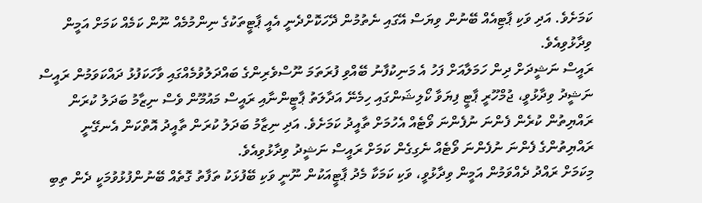ކަމަށެވެ. އަދި ވަކި ޕާޓިއެއް ބޭނުން ވިޔަސް އޭގައި ނެތުމުން ދޭހަކޮށްދެނީ އެއީ ޕާޓީތަކުގެ ނިންމުމެއް ނޫން ކަމެއް ކަމަށް އަމީން ވިދާޅުވިއެވެ.
ރައީސް ނަޝީދަށް ދިން ހަމަލާއަށް ފަހު އެ މަނިކުފާނު ބޭއްވި ފުރަތަމަ ނޫސްވެރިންގެ ބައްދަލުވުމެއްގައި ވާހަކަފުޅު ދައްކަވަމުން ރައީސް ނަޝީދު ވިދާޅުވީ، ޖުމްހޫރީ ޕާޓީ ފިޔަވާ ކޯލިޝަންގައި ހިމެނޭ އަދާލަތު ޕާޓީންނާއި ރައީސް މައުމޫން ވެސް ނިޒާމު ބަދަލު ކުރަން ރައްޔިތުން ކުރެން ފެންނަ ނުފެންނަ ވޯޓެއް އެހުމަށް ތާއީދު ކަމަށެވެ. އަދި ނިޒާމު ބަދަލު ކުރަން ތާއީދު އޮތްކަން އެނގޭނީ ރައްޔިތުންގެ ފެންނަ ނުފެންނަ ވޯޓެއް ނެގިގެން ކަމަށް ރައީސް ނަޝީދު ވިދާޅުވިއެވެ.
މިކަމަށް ރައްދު ދެއްވަމުން އަމީން ވިދާޅުވީ، ވަކި ކަމަކާ މެދު ޕާޓީއަކުން ނޫނީ ވަކި ބޭފުޅަކު ތަފާތު ގޮތެއް ބޭނުންފުޅުވުމަކީ ދެން ތިބި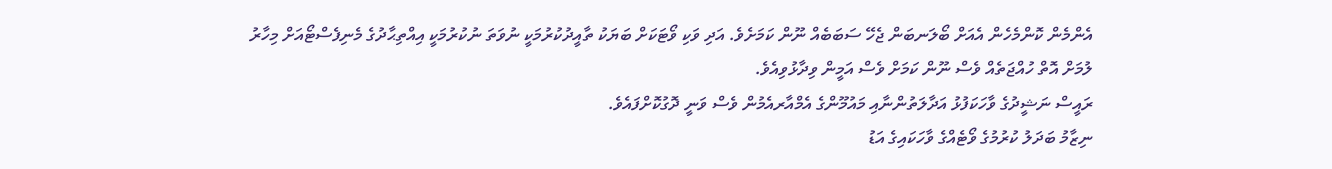އެންމެން ކޮންމެހެން އެއަށް ބޯލަނބަން ޖެހޭ ސަބަބެއް ނޫން ކަމަށެވެ. އަދި ވަކި ވޯޓަކަށް ބަޔަކު ތާއީދުކުރުމަކީ ނުވަތަ ނުކުރުމަކީ އިއްތިޙާދުގެ މެނިފެސްޓޯއަށް މިހާރު ލުމަށް އޮތް ހުއްޖަތެއް ވެސް ނޫން ކަމަށް ވެސް އަމީން ވިދާޅުވިއެވެ.
ރައީސް ނަޝީދުގެ ވާހަކަފުޅު އަދާލަތުންނާއި މައުމޫންގެ އެމްއާރއެމުން ވެސް ވަނީ ދޮގުކޮށްފައެވެ.
ނިޒާމު ބަދަލު ކުރުމުގެ ވޯޓެއްގެ ވާހަކައިގެ އަޑު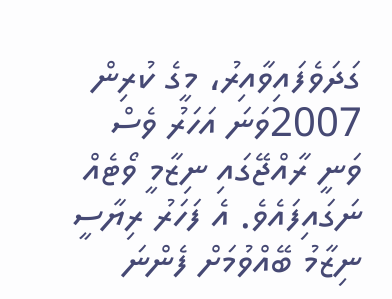ގަދަވެފައިވާއިރު، މީގެ ކުރިން 2007ވަނަ އަހަރު ވެސް ވަނީ ރާއްޖޭގައި ނިޒާމީ ވޯޓެއް ނަގައިފައެވެ. އެ ފަހަރު ރިޔާސީ ނިޒާމު ބޭއްވުމަށް ފެންނަ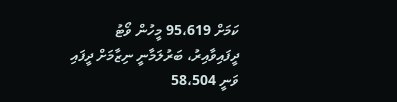ކަމަށް 95،619 މީހުން ވޯޓު ދީފައިވާއިރު، ބަރުލަމާނީ ނިޒާމަށް ދީފައި ވަނީ 58،504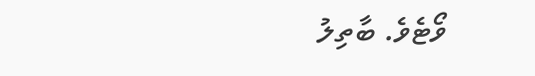ވޯޓެވެ. ބާތިލު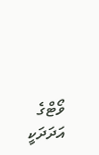ވޯޓްގެ އަދަދަކީ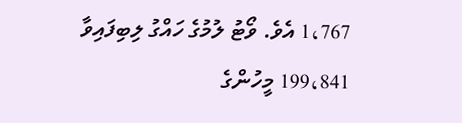1،767 އެވެ. ވޯޓު ލުމުގެ ހައްގު ލިބިފައިވާ 199،841 މީހުންގެ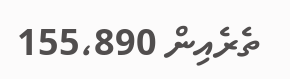ތެރެއިން 155،890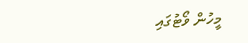މީހުން ވޯޓުގައި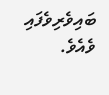ބައިވެރިވެފައި ވެއެވެ.